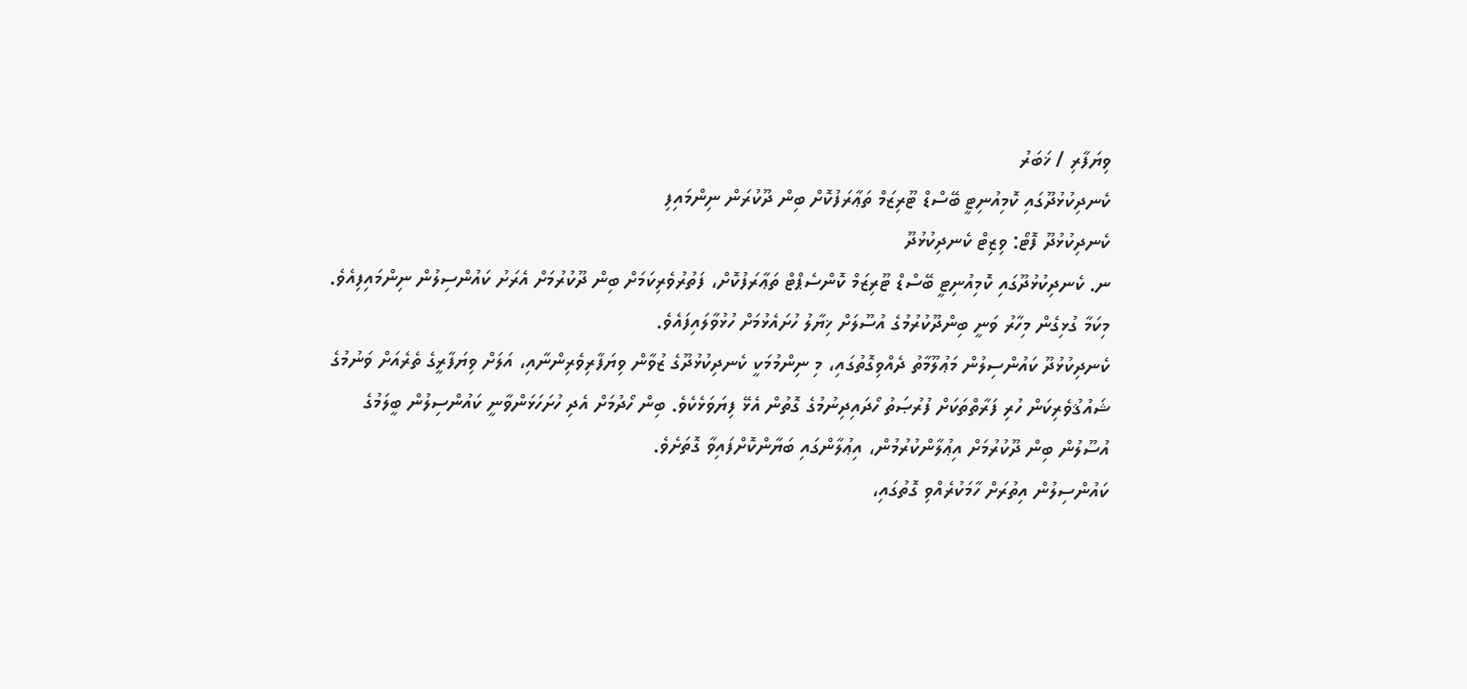ވިޔަފާރި / ޚަބަރު
ކެނދިކުޅުދޫގައި ކޮމިއުނިޓީ ބޭސްޑް ޓޫރިޒަމް ތަޢާރަފުކޮށް ބިން ދޫކުރަން ނިންމައިފި
ކެނދިކުޅުދޫ ފޮޓޯ: ވިޒިޓް ކެނދިކުޅުދޫ
ނ. ކެނދިކުޅުދޫގައި ކޮމިއުނިޓީ ބޭސްޑް ޓޫރިޒަމް ކޮންސެޕްޓް ތަޢާރަފުކޮށް، ފަތުރުވެރިކަމަށް ބިން ދޫކުރުމަށް އެރަށު ކައުންސިލުން ނިންމައިފިއެވެ. މިކަމާ ގުޅިގެން މިހާރު ވަނީ ބިންދޫކުރުމުގެ އުސޫލަށް ޚިޔާލު ހުށައެޅުމަށް ހުޅުވާލައިފައެވެ.
ކެނދިކުޅުދޫ ކައުންސިލުން މަޢުލޫމާތު ދެއްވިގޮތުގައި، މި ނިންމުމަކީ ކެނދިކުޅުދޫގެ ޒުވާން ވިޔަފާރިވެރިންނާއި، އަލަށް ވިޔަފާރީގެ ތެރެއަށް ވަނުމުގެ ޝައުޤުވެރިކަން ހުރި ފަރާތްތަކަށް ފުރުޞަތު ހޯދައިދިނުމުގެ ގޮތުން އެޅޭ ފިޔަވަޅެކެވެ. ބިން ހޯދުމަށް އެދި ހުށަހަޅަންވާނީ ކައުންސިލުން ބީލަމުގެ އުސޫލުން ބިން ދޫކުރުމަށް އިޢުލާންކުރުމުން، އިޢުލާންގައި ބަޔާންކޮށްފައިވާ ގޮތަށެވެ.
ކައުންސިލުން އިތުރަށް ހާމަކުރެއްވި ގޮތުގައި،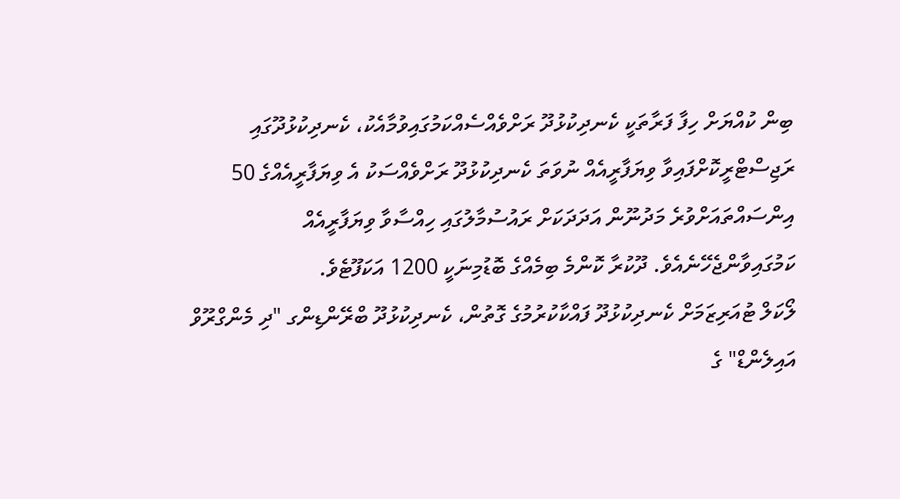ބިން ކުއްޔަށް ހިފާ ފަރާތަކީ ކެނދިކުޅުދޫ ރަށްވެއްސެއްކަމުގައިވުމާއެކު، ކެނދިކުޅުދޫގައި ރަޖިސްޓްރީކޮށްފައިވާ ވިޔަފާރީއެއް ނުވަތަ ކެނދިކުޅުދޫ ރަށްވެއްސަކު އެ ވިޔަފާރީއެއްގެ 50 އިންސައްތައަށްވުރެ މަދުނޫން އަދަދަކަށް ރައުސުމާލުގައި ހިއްސާވާ ވިޔަފާރީއެއް ކަމުގައިވާންޖެހޭނެއެވެ. ދޫކުރާ ކޮންމެ ބިމެއްގެ ބޮޑުމިނަކީ 1200 އަކަފޫޓެވެ.
ލޯކަލް ޓުއަރިޒަމަށް ކެނދިކުޅުދޫ ފައްކާކުރުމުގެ ގޮތުން، ކެނދިކުޅުދޫ ބްރޭންޑިންގ "ދި މެންގްރޫވް އައިލެންޑް" ގެ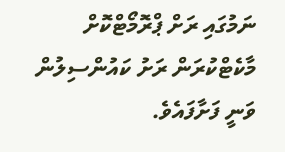ނަމުގައި ރަށް ޕްރޮމޯޓްކޮށް މާކެޓްކުރަން ރަށު ކައުންސިލުން ވަނީ ފަށާފައެވެ.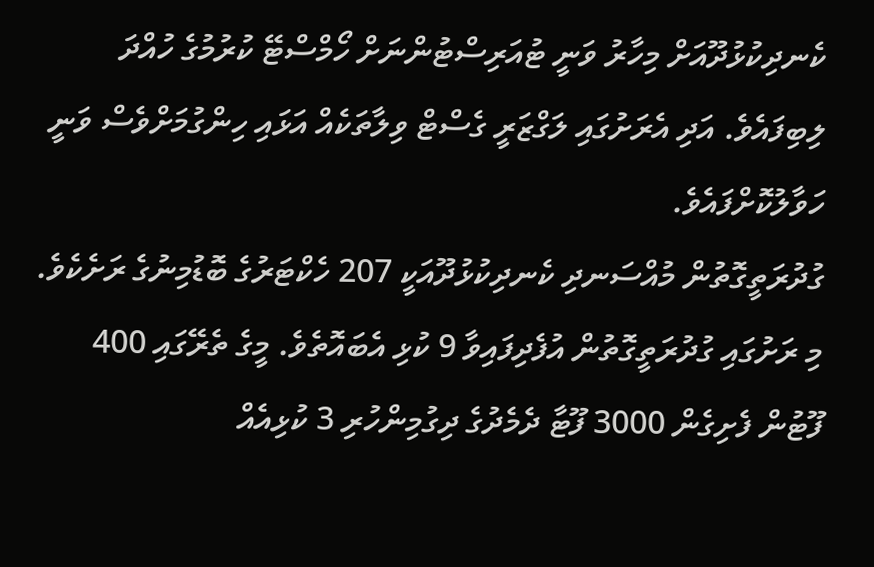ކެނދިކުޅުދޫއަށް މިހާރު ވަނީ ޓުއަރިސްޓުންނަށް ހޯމްސްޓޭ ކުރުމުގެ ހުއްދަ ލިބިފައެވެ. އަދި އެރަށުގައި ލަގްޒަރީ ގެސްޓް ވިލާތަކެއް އަޅައި ހިންގުމަށްވެސް ވަނީ ހަވާލުކޮށްފައެވެ.
ގުދުރަތީގޮތުން މުއްސަނދި ކެނދިކުޅުދޫއަކީ 207 ހެކްޓަރުގެ ބޮޑުމިނުގެ ރަށެކެވެ. މި ރަށުގައި ގުދުރަތީގޮތުން އުފެދިފައިވާ 9 ކުޅި އެބައޮތެވެ. މީގެ ތެރޭގައި 400 ފޫޓުން ފެށިގެން 3000 ފޫޓާ ދެމެދުގެ ދިގުމިންހުރި 3 ކުޅިއެއް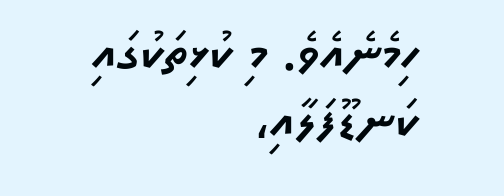ހިމެނެއެވެ. މި ކުޅިތަކުގައި ކަނޑޫފަލާއި،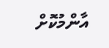އާންމުކޮށް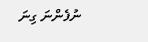ނުފެންނަ ގިނަ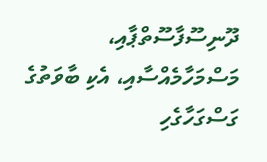ދޫނިސޫފާސޫތްޕާއި، މަސްމަހާމެއްސާއި، އެކި ބާވަތުގެ ގަސްގަހާގެހި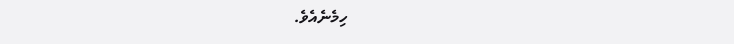ހިމެނެއެވެ.